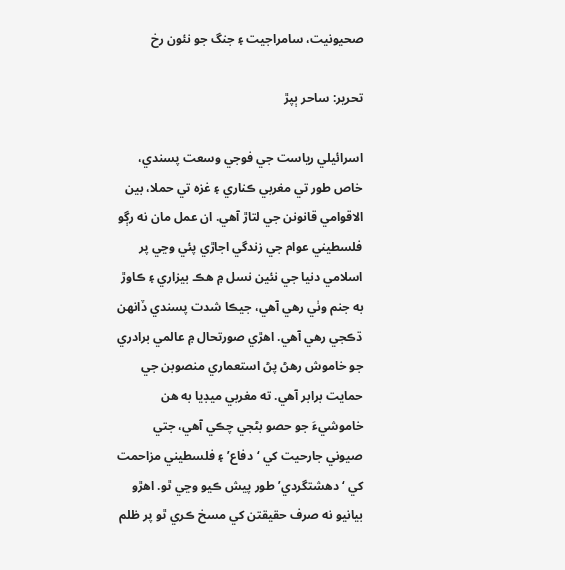صحيونيت، سامراجيت ۽ جنگ جو نئون رخ

تحرير: ساحر ٻپڙ

اسرائيلي رياست جي فوجي وسعت پسندي، خاص طور تي مغربي ڪناري ۽ غزه تي حملا، بين الاقوامي قانونن جي لتاڙ آهي. ان عمل مان نه رڳو فلسطيني عوام جي زندگي اجاڙي پئي وڃي پر اسلامي دنيا جي نئين نسل ۾ هڪ بيزاري ۽ ڪاوڙ به جنم وٺي رهي آهي، جيڪا شدت پسندي ڏانهن ڌڪجي رهي آهي. اهڙي صورتحال ۾ عالمي برادري جو خاموش رهڻ پڻ استعماري منصوبن جي حمايت برابر آهي. ته مغربي ميڊيا به هن خاموشيءَ جو حصو بڻجي چڪي آهي، جتي صيوني جارحيت کي ‘دفاع’ ۽ فلسطيني مزاحمت کي ‘دهشتگردي’ طور پيش ڪيو وڃي ٿو. اهڙو بيانيو نه صرف حقيقتن کي مسخ ڪري ٿو پر ظلم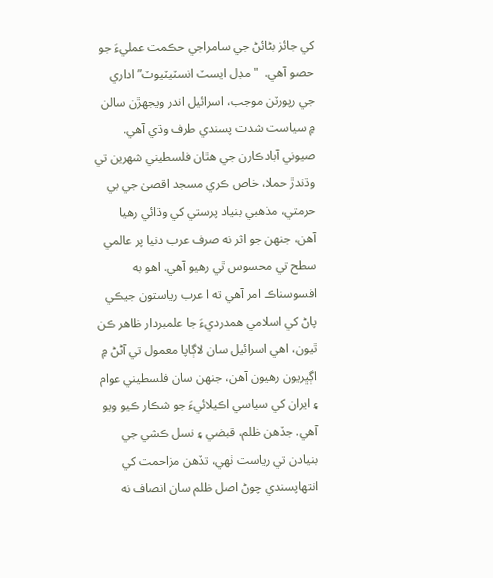کي جائز بڻائڻ جي سامراجي حڪمت عمليءَ جو حصو آهي.  "مڊل ايسٽ انسٽيٽيوٽ” اداري جي رپورٽن موجب، اسرائيل اندر ويجهڙن سالن ۾ سياست شدت پسندي طرف وڌي آهي. صيوني آبادڪارن جي هٿان فلسطيني شهرين تي وڌندڙ حملا، خاص ڪري مسجد اقصىٰ جي بي حرمتي، مذهبي بنياد پرستي کي وڌائي رهيا آهن، جنهن جو اثر نه صرف عرب دنيا پر عالمي سطح تي محسوس ٿي رهيو آهي. اهو به افسوسناڪ امر آهي ته ا عرب رياستون جيڪي پاڻ کي اسلامي همدرديءَ جا علمبردار ظاهر ڪن ٿيون، اهي اسرائيل سان لاڳاپا معمول تي آڻڻ ۾ اڳڀريون رهيون آهن، جنهن سان فلسطيني عوام ۽ ايران کي سياسي اڪيلائيءَ جو شڪار ڪيو ويو آهي. جڏهن ظلم، قبضي ۽ نسل ڪشي جي بنيادن تي رياست ٺهي، تڏهن مزاحمت کي انتهاپسندي چوڻ اصل ظلم سان انصاف نه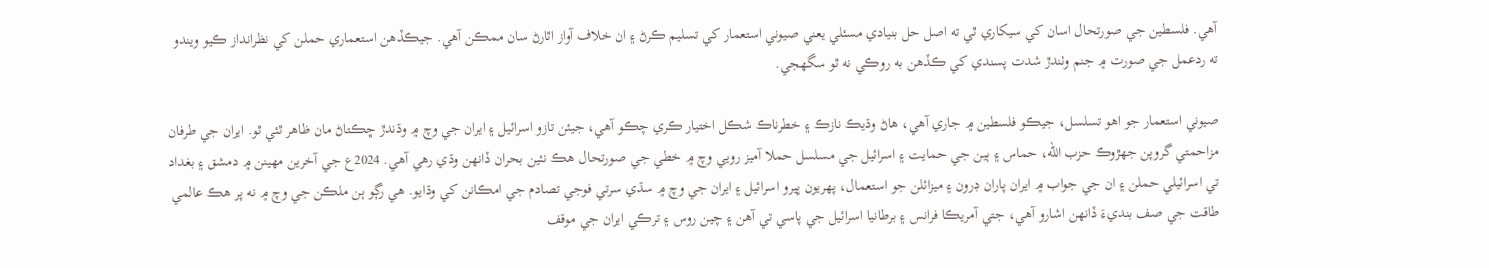آهي. فلسطين جي صورتحال اسان کي سيکاري ٿي ته اصل حل بنيادي مسئلي يعني صيوني استعمار کي تسليم ڪرڻ ۽ ان خلاف آواز اٿارڻ سان ممڪن آهي. جيڪڏهن استعماري حملن کي نظرانداز ڪيو ويندو ته ردعمل جي صورت ۾ جنم وٺندڙ شدت پسندي کي ڪڏهن به روڪي نه ٿو سگهجي.

صيوني استعمار جو اهو تسلسل، جيڪو فلسطين ۾ جاري آهي، هاڻ وڌيڪ نازڪ ۽ خطرناڪ شڪل اختيار ڪري چڪو آهي، جيئن تازو اسرائيل ۽ ايران جي وچ ۾ وڌندڙ ڇڪتاڻ مان ظاهر ٿئي ٿو. ايران جي طرفان مزاحمتي گروپن جهڙوڪ حزب الله، حماس ۽ ٻين جي حمايت ۽ اسرائيل جي مسلسل حملا آميز رويي وچ ۾ خطي جي صورتحال هڪ نئين بحران ڏانهن وڌي رهي آهي. 2024ع جي آخرين مهينن ۾ دمشق ۽ بغداد تي اسرائيلي حملن ۽ ان جي جواب ۾ ايران پاران ڊرون ۽ ميزائلن جو استعمال، پهريون ڀيرو اسرائيل ۽ ايران جي وچ ۾ سڌي سرتي فوجي تصادم جي امڪانن کي وڌايو. هي رڳو ٻن ملڪن جي وچ ۾ نه پر هڪ عالمي طاقت جي صف بنديءَ ڏانهن اشارو آهي، جتي آمريڪا فرانس ۽ برطانيا اسرائيل جي پاسي تي آهن ۽ چين روس ۽ ترڪي ايران جي موقف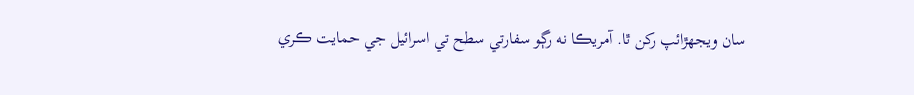سان ويجهڙائپ رکن ٿا. آمريڪا نه رڳو سفارتي سطح تي اسرائيل جي حمايت ڪري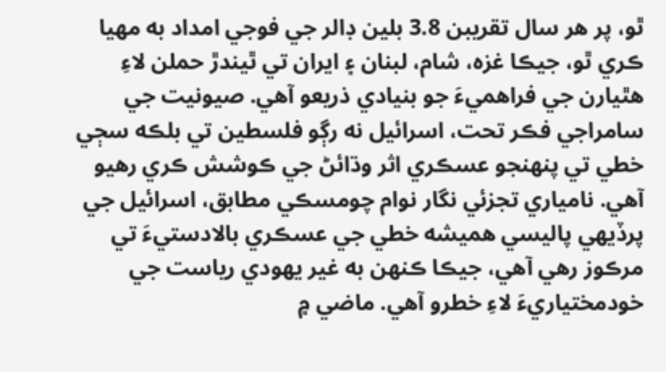ٿو، پر هر سال تقريبن 3.8 بلين ڊالر جي فوجي امداد به مهيا ڪري ٿو، جيڪا غزه، شام، لبنان ۽ ايران تي ٿيندڙ حملن لاءِ هٿيارن جي فراهميءَ جو بنيادي ذريعو آهي. صيونيت جي سامراجي فڪر تحت، اسرائيل نه رڳو فلسطين تي بلڪه سڄي خطي تي پنهنجو عسڪري اثر وڌائڻ جي ڪوشش ڪري رهيو آهي. نامياري تجزئي نگار نوام چومسڪي مطابق، اسرائيل جي پرڏيهي پاليسي هميشه خطي جي عسڪري بالادستيءَ تي مرڪوز رهي آهي، جيڪا ڪنهن به غير يهودي رياست جي خودمختياريءَ لاءِ خطرو آهي. ماضي ۾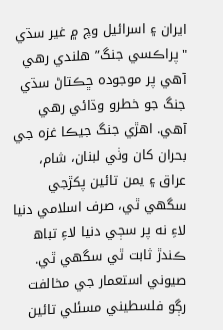ايران ۽ اسرائيل وچ ۾ غير سڌي "پراڪسي جنگ” هلندي رهي آهي پر موجوده ڇڪتاڻ سڌي جنگ جو خطرو وڌائي رهي آهي. اهڙي جنگ جيڪا غزه جي بحران کان وٺي لبنان، شام، عراق ۽ يمن تائين پکڙجي سگهي ٿي، صرف اسلامي دنيا لاءِ نه پر سڄي دنيا لاءِ تباھ ڪندڙ ثابت ٿي سگهي ٿي. صيوني استعمار جي مخالفت رڳو فلسطيني مسئلي تائين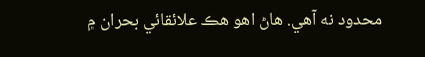محدود نه آهي. هاڻ اهو هڪ علائقائي بحران ۾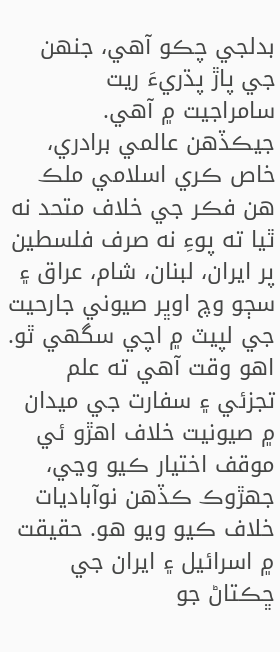بدلجي چڪو آهي، جنهن جي پاڙ پڌريءَ ريت سامراجيت ۾ آهي. جيڪڏهن عالمي برادري، خاص ڪري اسلامي ملڪ هن فڪر جي خلاف متحد نه ٿيا ته پوءِ نه صرف فلسطين پر ايران، لبنان، شام، عراق ۽ سڄو وچ اوڀر صيوني جارحيت جي لپيٽ ۾ اچي سگهي ٿو. اهو وقت آهي ته علم تجزئي ۽ سفارت جي ميدان ۾ صيونيت خلاف اهڙو ئي موقف اختيار ڪيو وڃي، جهڙوڪ ڪڏهن نوآباديات خلاف ڪيو ويو هو. حقيقت ۾ اسرائيل ۽ ايران جي ڇڪتاڻ جو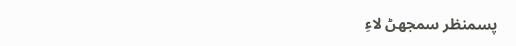پسمنظر سمجھڻ لاءِ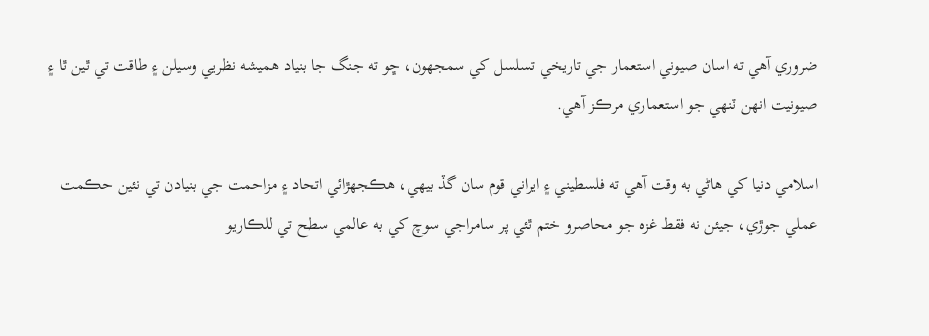ضروري آهي ته اسان صيوني استعمار جي تاريخي تسلسل کي سمجهون، ڇو ته جنگ جا بنياد هميشه نظريي وسيلن ۽ طاقت تي ٿين ٿا ۽ صيونيت انهن ٽنهي جو استعماري مرڪز آهي.

اسلامي دنيا کي هاڻي به وقت آهي ته فلسطيني ۽ ايراني قوم سان گڏ بيهي، هڪجهڙائي اتحاد ۽ مزاحمت جي بنيادن تي نئين حڪمت عملي جوڙي، جيئن نه فقط غزہ جو محاصرو ختم ٿئي پر سامراجي سوچ کي به عالمي سطح تي للڪاريو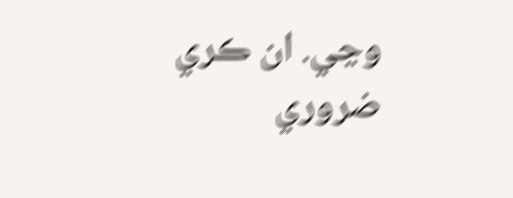وڃي. ان ڪري ضروري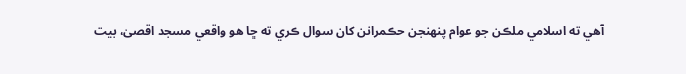آهي ته اسلامي ملڪن جو عوام پنهنجن حڪمرانن کان سوال ڪري ته ڇا هو واقعي مسجد اقصىٰ، بيت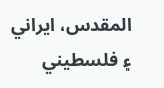المقدس، ايراني ۽ فلسطيني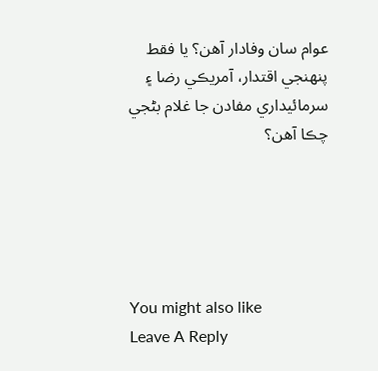عوام سان وفادار آهن؟ يا فقط پنهنجي اقتدار، آمريڪي رضا ۽ سرمائيداري مفادن جا غلام بڻجي چڪا آهن؟





You might also like
Leave A Reply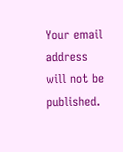Your email address will not be published.